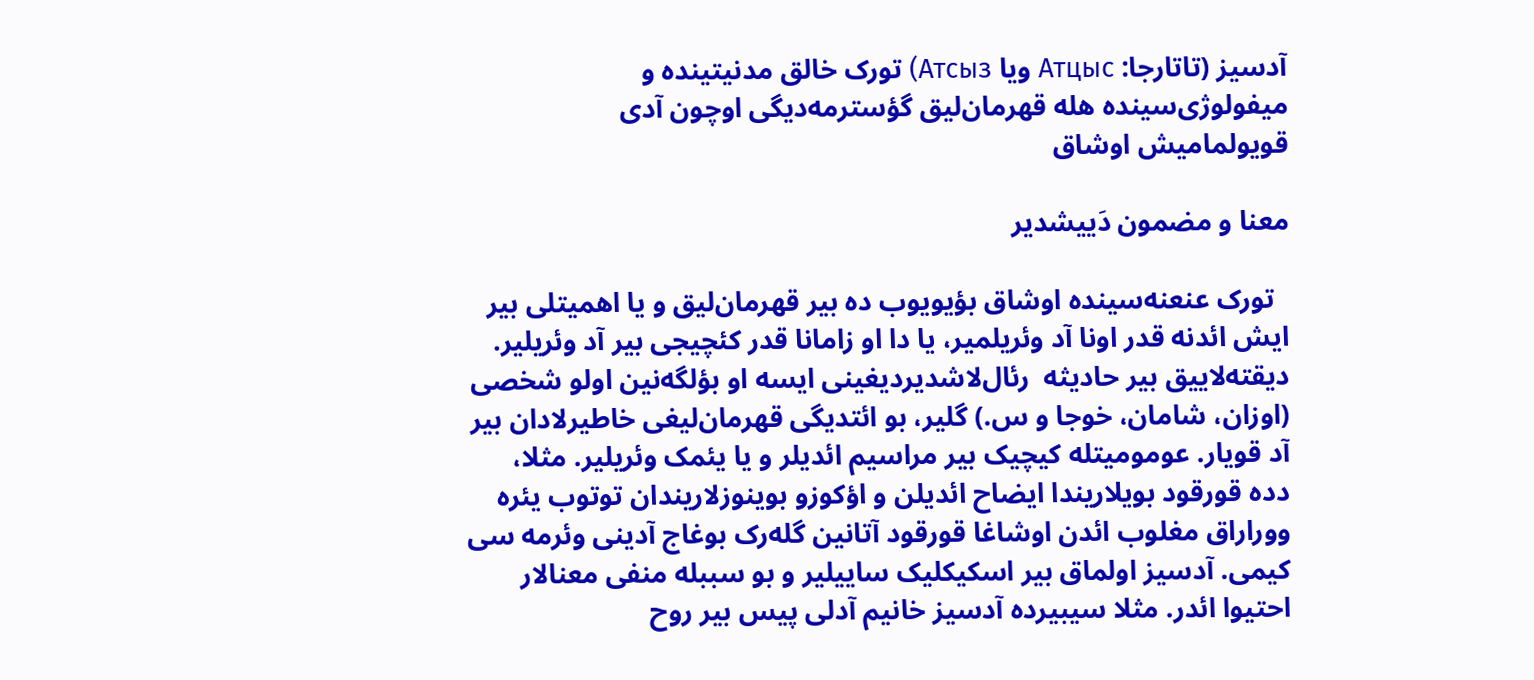آدسیز (تاتارجا: Атцыс ویا Атсыз) تورک خالق مدنیتینده و میفولوژی‌سینده هله قهرمان‌لیق گؤسترمه‌دیگی اوچون آدی قویولمامیش اوشاق

معنا و مضمون دَییشدیر

  تورک عنعنه‌سینده اوشاق بؤیویوب ده بیر قهرمان‌لیق و یا اهمیتلی بیر ایش ائدنه قدر اونا آد وئریلمیر، یا دا او زامانا قدر کئچیجی بیر آد وئریلیر. دیقته‌لاییق بیر حادیثه  رئال‌لاشدیردیغینی ایسه او بؤلگه‌نین اولو شخصی (اوزان، شامان، خوجا و س.) گلیر، بو ائتدیگی قهرمان‌لیغی خاطیرلادان بیر آد قویار. عومومیتله کیچیک بیر مراسیم ائدیلر و یا یئمک وئریلیر. مثلا، دده قورقود بویلاریندا ایضاح ائدیلن و اؤکوزو بوینوزلاریندان توتوب یئره ووراراق مغلوب ائدن اوشاغا قورقود آتانین گله‌رک بوغاج آدینی وئرمه سی کیمی. آدسیز اولماق بیر اسکیکلیک ساییلیر و بو سببله منفی معنالار احتیوا ائدر. مثلا سیبیرده آدسیز خانیم آدلی پیس بیر روح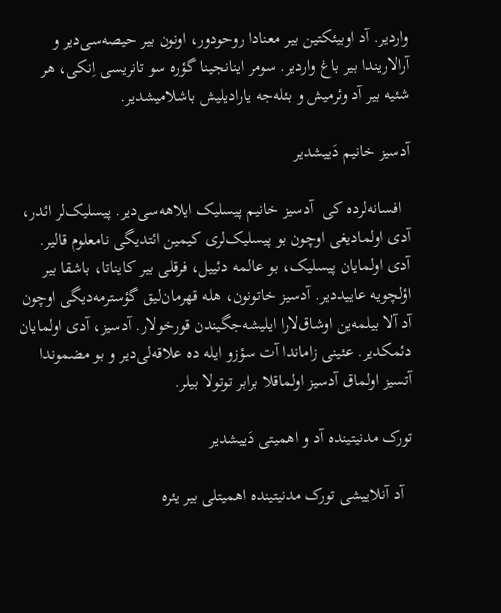واردیر. آد اوبیئکتین بیر معنادا روحودور، اونون بیر حیصه‌سی‌دیر و آرالاریندا بیر باغ واردیر. سومر اینانجینا گؤره سو تانریسی اِنکی، هر شئیه بیر آد وئرمیش و بئله‌جه یارادیلیش باشلامیشدیر.

آدسیز خانیم دَییشدیر

  افسانه‌لرده کی  آدسیز خانیم پیسلیک ایلاهه‌سی‌دیر. پیسلیک‌لر ائدر، آدی اولمادیغی اوچون بو پیسلیک‌لری کیمین ائتدیگی نامعلوم قالیر. آدی اولمایان پیسلیک، بو عالمه دئییل، فرقلی بیر کایناتا، باشقا بیر اؤلچویه عاییددیر. آدسیز خاتونون، هله قهرمان‌لیق گؤسترمه‌دیگی اوچون آد آلا بیلمه‌ین اوشاق‌لارا ایلیشه‌جگیندن قورخولار. آدسیز، آدی اولمایان دئمکدیر. عئینی زاماندا آت سؤزو ایله ده علاقه‌لی‌دیر و بو مضموندا آتسیز اولماق آدسیز اولماقلا برابر توتولا بیلر.

تورک مدنیتینده آد و اهمیتی دَییشدیر

  آد آنلاییشی تورک مدنیتینده اهمیتلی بیر یئره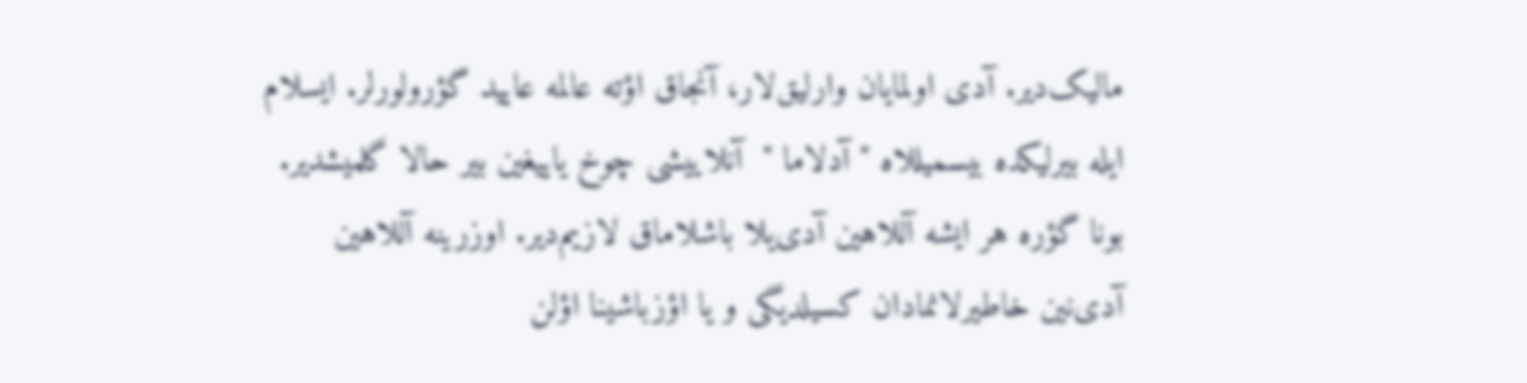مالیک‌دیر. آدی اولمایان وارلیق‌لار، آنجاق اؤته عالمه عایید گؤرولورلر. ایسلام ایله بیرلیکده بیسمیللاه " آدلاما "  آنلاییشی چوخ یاییغین بیر حالا گلمیشدیر. بونا گؤره هر ایشه آللاهین آدی‌یلا باشلاماق لازیم‌دیر. اوزرینه آللاهین آدی‌نین خاطیرلانمادان کسیلدیگی و یا اؤزباشینا اؤلن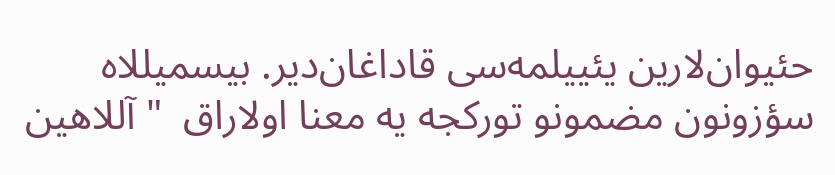حئیوان‌لارین یئییلمه‌سی قاداغان‌دیر. بیسمیللاه سؤزونون مضمونو تورکجه یه معنا اولاراق  " آللاهین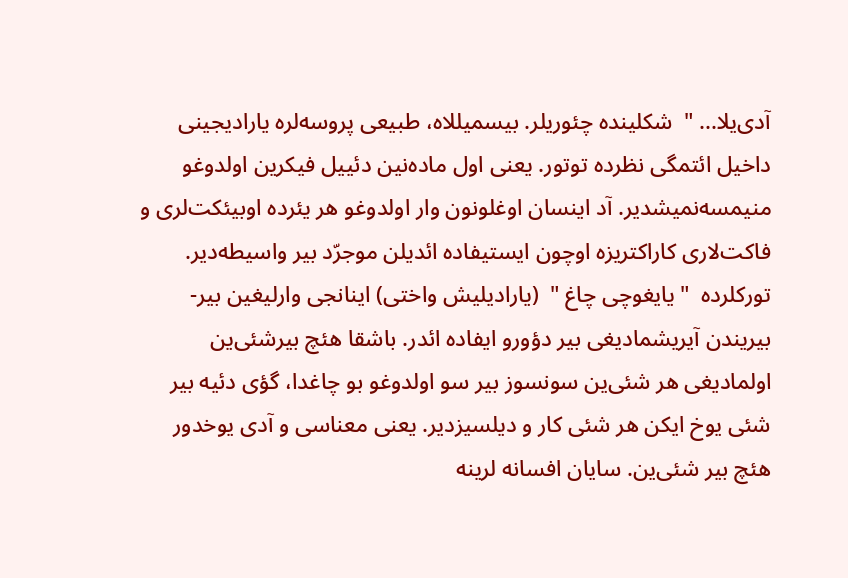آدی‌یلا... "  شکلینده چئوریلر. بیسمیللاه، طبیعی پروسه‌لره یارادیجینی داخیل ائتمگی نظرده توتور. یعنی اول ماده‌نین دئییل فیکرین اولدوغو منیمسه‌نمیشدیر. آد اینسان اوغلونون وار اولدوغو هر یئرده اوبیئکت‌لری و فاکت‌لاری کاراکتریزه اوچون ایستیفاده ائدیلن موجرّد بیر واسیطه‌دیر. تورکلرده  " یایغوچی چاغ "  (یارادیلیش واختی) اینانجی وارلیغین بیر-بیریندن آیریشمادیغی بیر دؤورو ایفاده ائدر. باشقا هئچ بیرشئی‌ین اولمادیغی هر شئی‌ین سونسوز بیر سو اولدوغو بو چاغدا، گؤی دئیه بیر شئی یوخ ایکن هر شئی کار و دیلسیزدیر. یعنی معناسی و آدی یوخدور هئچ بیر شئی‌ین. سایان افسانه لرینه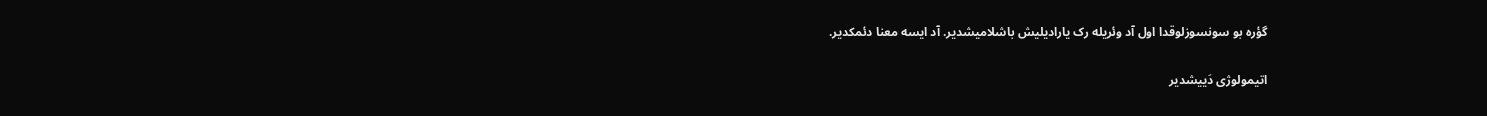گؤره بو سونسوزلوقدا اول آد وئریله رک یارادیلیش باشلامیشدیر. آد ایسه معنا دئمکدیر.

اتیمولوژی دَییشدیر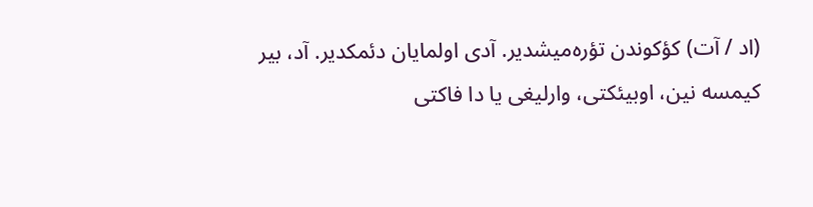(اد / آت) کؤکوندن تؤره‌میشدیر. آدی اولمایان دئمکدیر. آد، بیر کیمسه نین، اوبیئکتی، وارلیغی یا دا فاکتی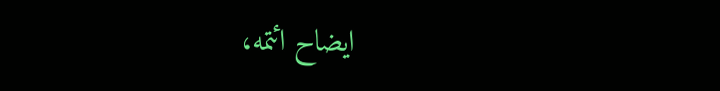ایضاح ائتمه،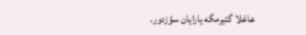عاغلا گتیرمگه یارایان سؤزدور.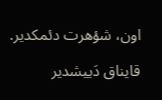اون، شؤهرت دئمکدیر.

قایناق دَییشدیر